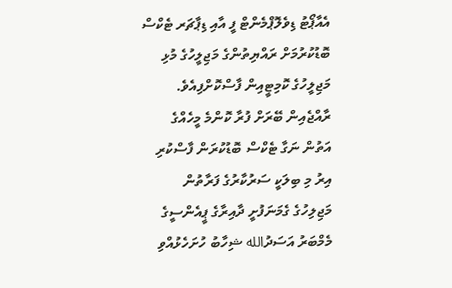އެއާޕޯޓު ޑިވެލޮޕްމެންޓް ފީ އާއި ޑިޕާޗަރ ޓެކްސް ބޮޑުކުރުމަށް ރައްޔިތުންގެ މަޖިލީހުގެ މުޅި މަޖިލީހުގެ ކޮމިޓީއިން ފާސްކޮށްފިއެވެ.
ރާއްޖެއިން ބޭރަށް ފުރާ ކޮންމެ މީހެއްގެ އަތުން ނަގާ ޓެކްސް ބޮޑުކުރަން ފާސްކުރި އިރު މި ބިލަކީ ސަރުކާރުގެ ފަރާތުން މަޖިލިހުގެ ގެމަނަފުށީ ދާއިރާގެ ޕީއެންސީގެ މެމްބަރު އަސަދުالله ޝިހާބު ހުށަހެޅުއްވި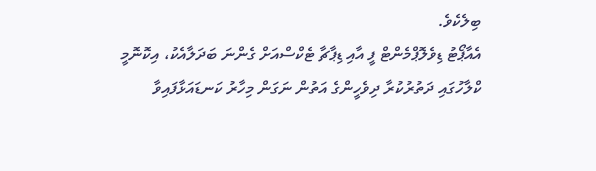ބިލެކެވެ.
އެއާޕޯޓު ޑިވެލޮޕްމެންޓް ފީ އާއި ޑިޕާޗާ ޓެކްސްއަށް ގެންނަ ބަދަލާއެކު، އިކޮނޮމީ ކްލާހުގައި ދަތުރުކުރާ ދިވެހީންގެ އަތުން ނަގަން މިހާރު ކަނޑައަޅާފައިވާ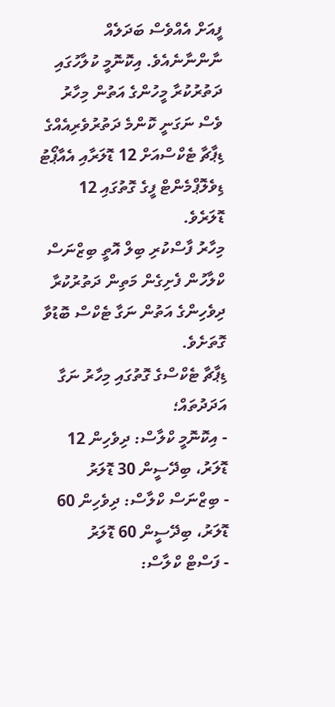ފީއަށް އެއްވެސް ބަދަލެއް ނާންނާނެއެވެ. އިކޮނޮމީ ކުލާހުގައި ދަތުރުކުރާ މީހުންގެ އަތުން މިހާރު ވެސް ނަގަނީ ކޮންމެ ދަތުރުވެރިއެއްގެ ޑިޕާޗާ ޓެކްސްއަށް 12 ޑޮލަރާއި އެއާޕޯޓު ޑިވެލޮޕްމެންޓް ފީގެ ގޮތުގައި 12 ޑޮލަރެވެ.
މިހާރު ފާސްކުރި ބިލް އޮތީ ބިޒްނަސް ކްލާހުން ފެށިގެން މަތިން ދަތުރުކުރާ ދިވެހިންގެ އަތުން ނަގާ ޓެކްސް ބޮޑުވާ ގޮތަށެވެ.
ޑިޕާޗާ ޓެކްސްގެ ގޮތުގައި މިހާރު ނަގާ އަދަދުތައް؛
- އިކޮނޮމީ ކްލާސް: ދިވެހިން 12 ޑޮލަރު، ބިދޭސީން 30 ޑޮލަރު
- ބިޒްނަސް ކްލާސް: ދިވެހިން 60 ޑޮލަރު، ބިދޭސީން 60 ޑޮލަރު
- ފަސްޓް ކްލާސް: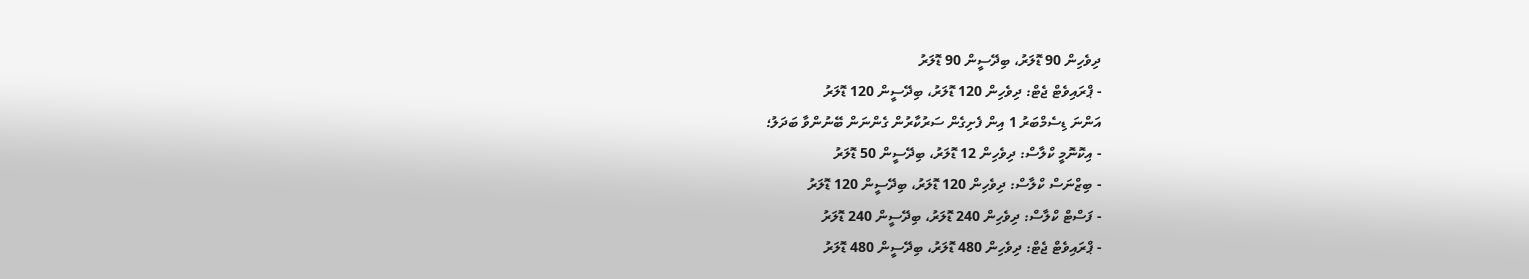ދިވެހިން 90 ޑޮލަރު، ބިދޭސީން 90 ޑޮލަރު
- ޕްރައިވެޓް ޖެޓް: ދިވެހިން 120 ޑޮލަރު، ބިދޭސީން 120 ޑޮލަރު
އަންނަ ޑިސެމްބަރު 1 އިން ފެށިގެން ސަރުކާރުން ގެންނަން ބޭނުންވާ ބަދަލު؛
- އިކޮނޮމީ ކްލާސް: ދިވެހިން 12 ޑޮލަރު، ބިދޭސީން 50 ޑޮލަރު
- ބިޒްނަސް ކްލާސް: ދިވެހިން 120 ޑޮލަރު، ބިދޭސީން 120 ޑޮލަރު
- ފަސްޓް ކްލާސް: ދިވެހިން 240 ޑޮލަރު، ބިދޭސީން 240 ޑޮލަރު
- ޕްރައިވެޓް ޖެޓް: ދިވެހިން 480 ޑޮލަރު، ބިދޭސީން 480 ޑޮލަރު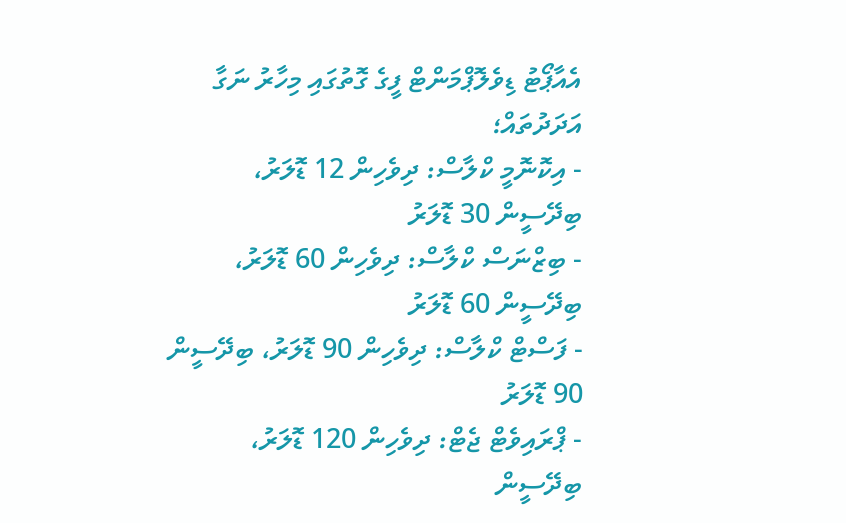އެއާޕޯޓު ޑިވެލޮޕްމަންޓް ފީގެ ގޮތުގައި މިހާރު ނަގާ އަދަދުތައް؛
- އިކޮނޮމީ ކްލާސް: ދިވެހިން 12 ޑޮލަރު، ބިދޭސީން 30 ޑޮލަރު
- ބިޒްނަސް ކްލާސް: ދިވެހިން 60 ޑޮލަރު، ބިދޭސީން 60 ޑޮލަރު
- ފަސްޓް ކްލާސް: ދިވެހިން 90 ޑޮލަރު، ބިދޭސީން 90 ޑޮލަރު
- ޕްރައިވެޓް ޖެޓް: ދިވެހިން 120 ޑޮލަރު، ބިދޭސީން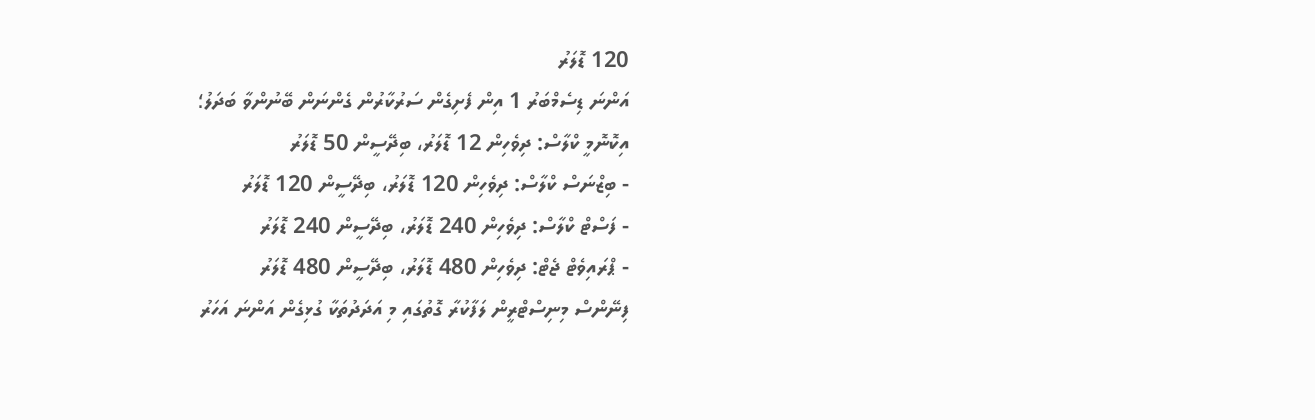120 ޑޮލަރު
އަންނަ ޑިސެމްބަރު 1 އިން ފެށިގެން ސަރުކާރުން ގެންނަން ބޭނުންވާ ބަދަލު؛
އިކޮނޮމީ ކްލާސް: ދިވެހިން 12 ޑޮލަރު، ބިދޭސީން 50 ޑޮލަރު
- ބިޒްނަސް ކްލާސް: ދިވެހިން 120 ޑޮލަރު، ބިދޭސީން 120 ޑޮލަރު
- ފަސްޓް ކްލާސް: ދިވެހިން 240 ޑޮލަރު، ބިދޭސީން 240 ޑޮލަރު
- ޕްރައިވެޓް ޖެޓް: ދިވެހިން 480 ޑޮލަރު، ބިދޭސީން 480 ޑޮލަރު
ފިނޭންސް މިނިސްޓްރީން ލަފާކުރާ ގޮތުގައި މި އަދަދުތަކާ ގުޅިގެން އަންނަ އަހަރު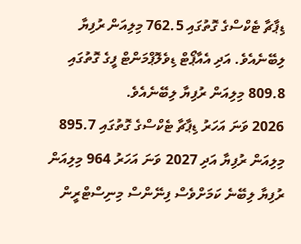ޑިޕާޗާ ޓެކްސްގެ ގޮތުގައި 762.5 މިލިއަން ރުފިޔާ ލިބޭނެއެވެ. އަދި އެއާޕޯޓް ޑިވެލޮޕްމަންޓް ފީގެ ގޮތުގައި 809.8 މިލިއަން ރުފިޔާ ލިބޭނެއެވެ.
2026 ވަނަ އަހަރު ޑިޕާޗާ ޓެކްސްގެ ގޮތުގައި 895.7 މިލިއަން ރުފިޔާ އަދި 2027 ވަނަ އަހަރު 964 މިލިއަން ރުފިޔާ ލިބޭނެ ކަމަށްވެސް ފިނޭންސް މިނިސްޓްރީން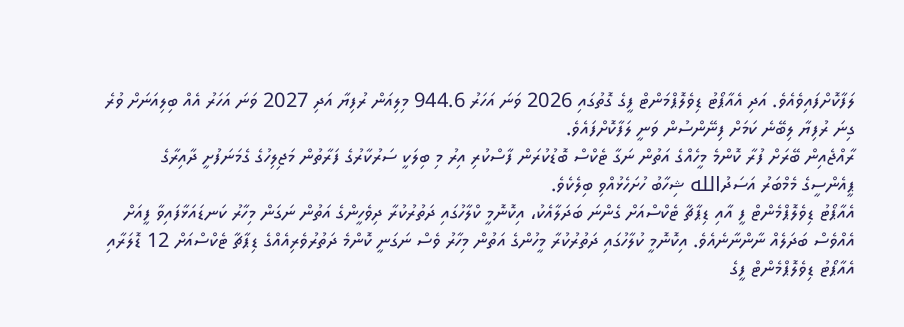ލަފާކޮށްފައިވެއެވެ. އަދި އެއާޕޯޓު ޑިވެލޮޕްމަންޓް ފީގެ ގޮތުގައި 2026 ވަނަ އަހަރު 944.6 މިލިއަން ރުފިޔާ އަދި 2027 ވަނަ އަހަރު އެއް ބިލިއަނަށް ވުރެ ގިނަ ރުފިޔާ ލިބޭނެ ކަމަށް ފިނޭންސުން ވަނީ ލަފާކޮށްފައެވެ.
ރާއްޖެއިން ބޭރަށް ފުރާ ކޮންމެ މީހެއްގެ އަތުން ނަގާ ޓެކްސް ބޮޑުކުރަން ފާސްކުރި އިރު މި ބިލަކީ ސަރުކާރުގެ ފަރާތުން މަޖިލިހުގެ ގެމަނަފުށީ ދާއިރާގެ ޕީއެންސީގެ މެމްބަރު އަސަދުالله ޝިހާބު ހުށަހެޅުއްވި ބިލެކެވެ.
އެއާޕޯޓު ޑިވެލޮޕްމެންޓް ފީ އާއި ޑިޕާޗާ ޓެކްސްއަށް ގެންނަ ބަދަލާއެކު، އިކޮނޮމީ ކްލާހުގައި ދަތުރުކުރާ ދިވެހީންގެ އަތުން ނަގަން މިހާރު ކަނޑައަޅާފައިވާ ފީއަށް އެއްވެސް ބަދަލެއް ނާންނާނެއެވެ. އިކޮނޮމީ ކުލާހުގައި ދަތުރުކުރާ މީހުންގެ އަތުން މިހާރު ވެސް ނަގަނީ ކޮންމެ ދަތުރުވެރިއެއްގެ ޑިޕާޗާ ޓެކްސްއަށް 12 ޑޮލަރާއި އެއާޕޯޓު ޑިވެލޮޕްމެންޓް ފީގެ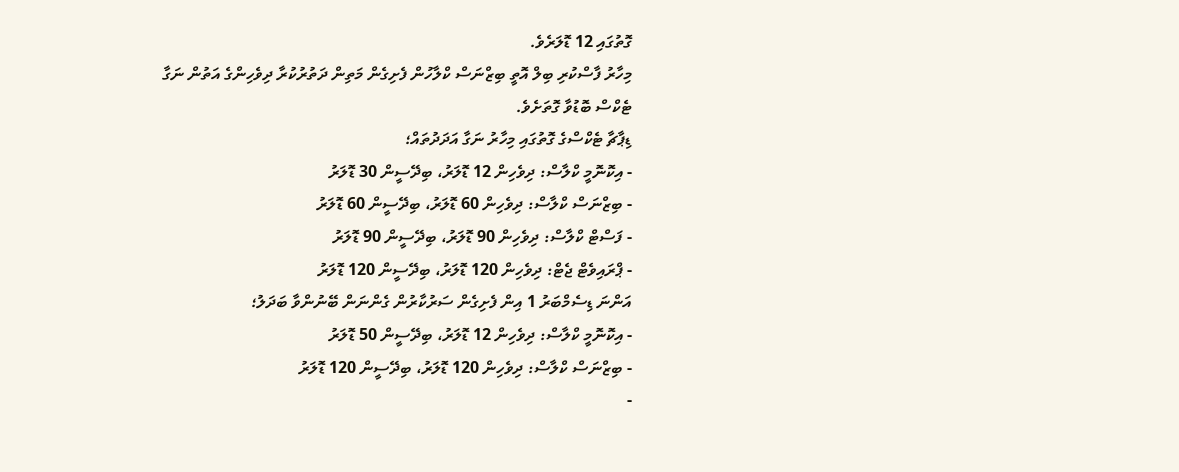ގޮތުގައި 12 ޑޮލަރެވެ.
މިހާރު ފާސްކުރި ބިލް އޮތީ ބިޒްނަސް ކްލާހުން ފެށިގެން މަތިން ދަތުރުކުރާ ދިވެހިންގެ އަތުން ނަގާ ޓެކްސް ބޮޑުވާ ގޮތަށެވެ.
ޑިޕާޗާ ޓެކްސްގެ ގޮތުގައި މިހާރު ނަގާ އަދަދުތައް؛
- އިކޮނޮމީ ކްލާސް: ދިވެހިން 12 ޑޮލަރު، ބިދޭސީން 30 ޑޮލަރު
- ބިޒްނަސް ކްލާސް: ދިވެހިން 60 ޑޮލަރު، ބިދޭސީން 60 ޑޮލަރު
- ފަސްޓް ކްލާސް: ދިވެހިން 90 ޑޮލަރު، ބިދޭސީން 90 ޑޮލަރު
- ޕްރައިވެޓް ޖެޓް: ދިވެހިން 120 ޑޮލަރު، ބިދޭސީން 120 ޑޮލަރު
އަންނަ ޑިސެމްބަރު 1 އިން ފެށިގެން ސަރުކާރުން ގެންނަން ބޭނުންވާ ބަދަލު؛
- އިކޮނޮމީ ކްލާސް: ދިވެހިން 12 ޑޮލަރު، ބިދޭސީން 50 ޑޮލަރު
- ބިޒްނަސް ކްލާސް: ދިވެހިން 120 ޑޮލަރު، ބިދޭސީން 120 ޑޮލަރު
-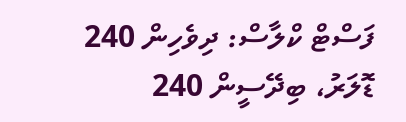ފަސްޓް ކްލާސް: ދިވެހިން 240 ޑޮލަރު، ބިދޭސީން 240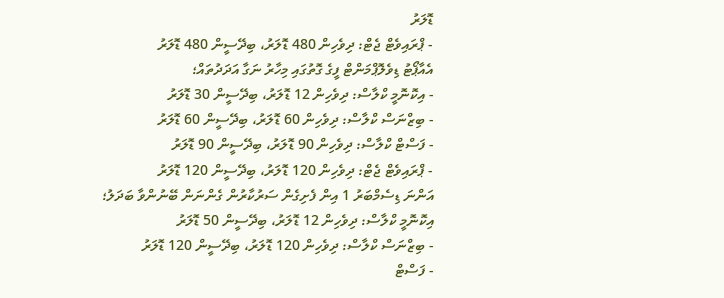ޑޮލަރު
- ޕްރައިވެޓް ޖެޓް: ދިވެހިން 480 ޑޮލަރު، ބިދޭސީން 480 ޑޮލަރު
އެއާޕޯޓު ޑިވެލޮޕްމަންޓް ފީގެ ގޮތުގައި މިހާރު ނަގާ އަދަދުތައް؛
- އިކޮނޮމީ ކްލާސް: ދިވެހިން 12 ޑޮލަރު، ބިދޭސީން 30 ޑޮލަރު
- ބިޒްނަސް ކްލާސް: ދިވެހިން 60 ޑޮލަރު، ބިދޭސީން 60 ޑޮލަރު
- ފަސްޓް ކްލާސް: ދިވެހިން 90 ޑޮލަރު، ބިދޭސީން 90 ޑޮލަރު
- ޕްރައިވެޓް ޖެޓް: ދިވެހިން 120 ޑޮލަރު، ބިދޭސީން 120 ޑޮލަރު
އަންނަ ޑިސެމްބަރު 1 އިން ފެށިގެން ސަރުކާރުން ގެންނަން ބޭނުންވާ ބަދަލު؛
އިކޮނޮމީ ކްލާސް: ދިވެހިން 12 ޑޮލަރު، ބިދޭސީން 50 ޑޮލަރު
- ބިޒްނަސް ކްލާސް: ދިވެހިން 120 ޑޮލަރު، ބިދޭސީން 120 ޑޮލަރު
- ފަސްޓް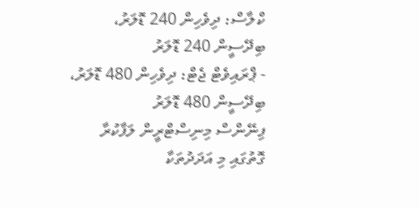ކްލާސް: ދިވެހިން 240 ޑޮލަރު، ބިދޭސީން 240 ޑޮލަރު
- ޕްރައިވެޓް ޖެޓް: ދިވެހިން 480 ޑޮލަރު، ބިދޭސީން 480 ޑޮލަރު
ފިނޭންސް މިނިސްޓްރީން ލަފާކުރާ ގޮތުގައި މި އަދަދުތަކާ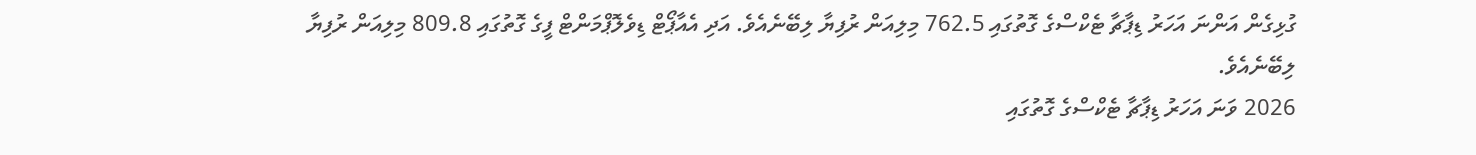ގުޅިގެން އަންނަ އަހަރު ޑިޕާޗާ ޓެކްސްގެ ގޮތުގައި 762.5 މިލިއަން ރުފިޔާ ލިބޭނެއެވެ. އަދި އެއާޕޯޓް ޑިވެލޮޕްމަންޓް ފީގެ ގޮތުގައި 809.8 މިލިއަން ރުފިޔާ ލިބޭނެއެވެ.
2026 ވަނަ އަހަރު ޑިޕާޗާ ޓެކްސްގެ ގޮތުގައި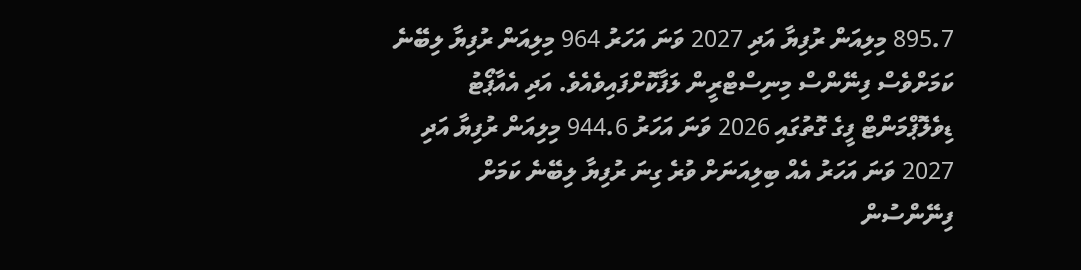895.7 މިލިއަން ރުފިޔާ އަދި 2027 ވަނަ އަހަރު 964 މިލިއަން ރުފިޔާ ލިބޭނެ ކަމަށްވެސް ފިނޭންސް މިނިސްޓްރީން ލަފާކޮށްފައިވެއެވެ. އަދި އެއާޕޯޓު ޑިވެލޮޕްމަންޓް ފީގެ ގޮތުގައި 2026 ވަނަ އަހަރު 944.6 މިލިއަން ރުފިޔާ އަދި 2027 ވަނަ އަހަރު އެއް ބިލިއަނަށް ވުރެ ގިނަ ރުފިޔާ ލިބޭނެ ކަމަށް ފިނޭންސުން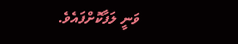ވަނީ ލަފާކޮށްފައެވެ.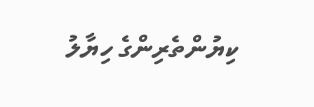ކިޔުންތެރިންގެ ހިޔާލު